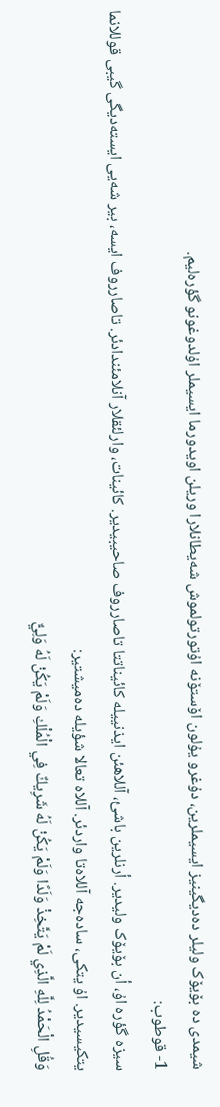شیمدی دە بۆیۆک ولیلر دەدیگینیز ایسیملرین، دۇغرو یۇلون اۆستۆنە اۇتورتولموش شەیطانلارا وریلن اویدورما ایسیملر اۇلدوغونو گؤرەلیم.
1- قوطوب:
سیزە گؤرە اۇ، أن بۆیۆک ولیدیر. أرنلرین باشئ، آللاهئن ایذنییلە کائیناتتا تاصارروف صاحیبیدیر. کائینات، وارلئقلار آنلامئندادئر. تاصارروف ایسە، بیر شەیی ایستەدیگی گیبی قوللانما یتکیسیدیر. اۇ یتکی، سادەجە آللاەتا واردئر. آللاە تعالا شؤیلە دەمیشتیر:
وَقُلِ الْحَمْدُ لِلَّهِ الَّذِي لَمْ يَتَّخِذْ وَلَدًا وَلَمْ يَكُنْ لَهُ شَرِيكٌ فِي الْمُلْكِ وَلَمْ يَكُنْ لَهُ وَلِيٌّ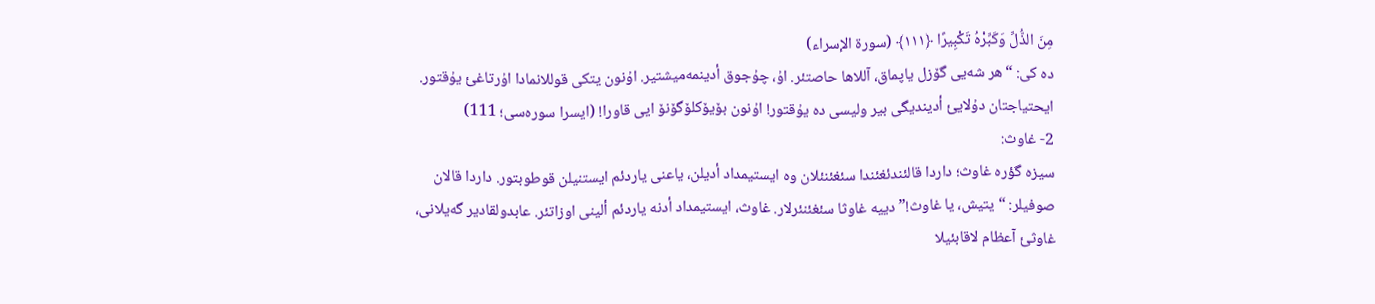مِنَ الذُّلِّ وَكَبِّرْهُ تَكْبِيرًا ﴿۱۱۱﴾ (سورة الإسراء)
دە کی: “هر شەیی گۆزل یاپماق، آللاها حاصتئر. اۇ، چۇجوق أدینمەمیشتیر. اۇنون یتکی قوللانمادا اۇرتاغئ یۇقتور. ایحتیاجتان دۇلایئ أدیندیگی بیر ولیسی دە یۇقتور! اۇنون بۆیۆکلۆگۆنۆ ایی قاورا! (ایسرا سورەسی؛ 111)
2- غاوث:
سیزە گؤرە غاوث؛ داردا قالئندئغئندا سئغئنئلان وە ایستیمداد أدیلن، یاعنی یاردئم ایستنیلن قوطوبتور. داردا قالان صوفیلر: “یتیش، یا غاوث!” دییە غاوثا سئغئنئرلار. غاوث، ایستیمداد أدنە یاردئم ألینی اوزاتئر. عابدولقادیر گەیلانی، غاوثئ آعظام لاقابئیلا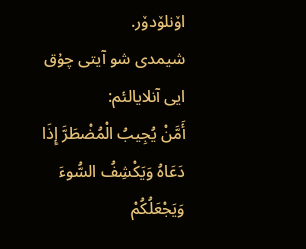اۆنلۆدۆر.
شیمدی شو آیتی چۇق ایی آنلایالئم:
أَمَّنْ يُجِيبُ الْمُضْطَرَّ إِذَا دَعَاهُ وَيَكْشِفُ السُّوءَ وَيَجْعَلُكُمْ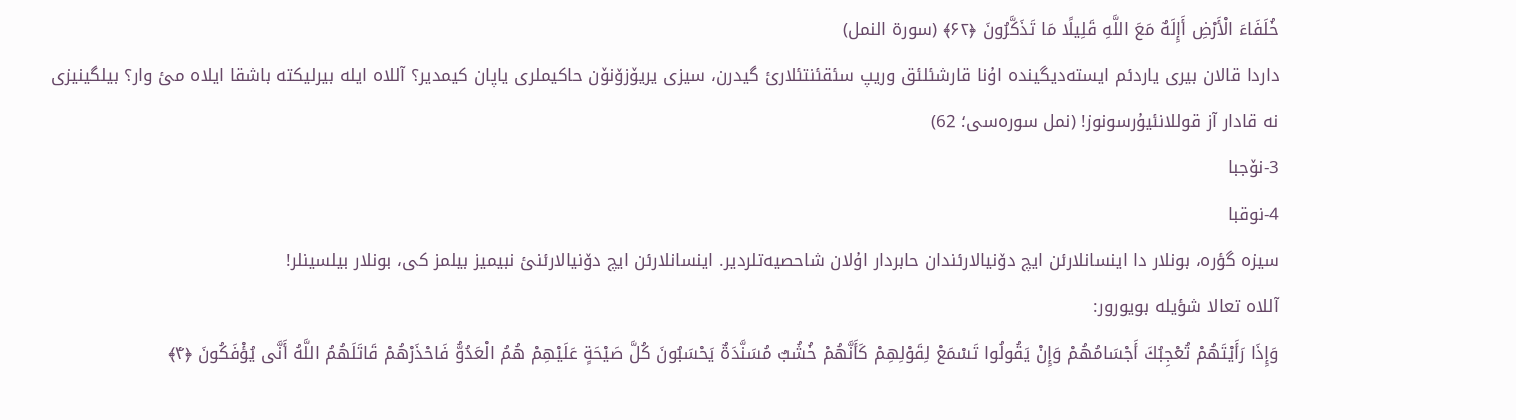خُلَفَاءَ الْأَرْضِ أَإِلَهٌ مَعَ اللَّهِ قَلِيلًا مَا تَذَكَّرُونَ ﴿۶۲﴾ (سورة النمل)
داردا قالان بیری یاردئم ایستەدیگیندە اۇنا قارشئلئق وریپ سئقئنتئلارئ گیدرن، سیزی یریۆزۆنۆن حاکیملری یاپان کیمدیر؟ آللاە ایلە بیرلیکتە باشقا ایلاە مئ وار؟ بیلگینیزی نە قادار آز قوللانئیۇرسونوز! (نمل سورەسی؛ 62)
3-نۆجبا
4-نوقبا
سیزە گؤرە، بونلار دا اینسانلارئن ایچ دۆنیالارئندان حابردار اۇلان شاحصیەتلردیر. اینسانلارئن ایچ دۆنیالارئنئ نبیمیز بیلمز کی، بونلار بیلسینلر!
آللاە تعالا شؤیلە بویورور:
وَإِذَا رَأَيْتَهُمْ تُعْجِبُكَ أَجْسَامُهُمْ وَإِنْ يَقُولُوا تَسْمَعْ لِقَوْلِهِمْ كَأَنَّهُمْ خُشُبٌ مُسَنَّدَةٌ يَحْسَبُونَ كُلَّ صَيْحَةٍ عَلَيْهِمْ هُمُ الْعَدُوُّ فَاحْذَرْهُمْ قَاتَلَهُمُ اللَّهُ أَنَّى يُؤْفَكُونَ ﴿۴﴾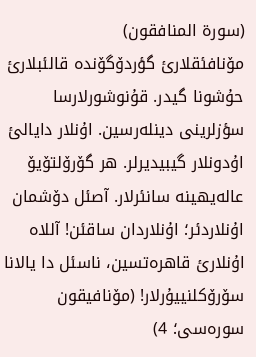(سورة المنافقون)
مۆنافئقلارئ گؤردۆگۆندە قالئبلارئ حۇشونا گیدر. قۇنوشورلارسا سؤزلرینی دینلەرسین. اۇنلار دایالئ اۇدونلار گیبیدیرلر. هر گۆرۆلتۆیۆ عالەیهینە سانئرلار. آصئل دۆشمان اۇنلاردئر؛ اۇنلاردان ساقئن! آللاە اۇنلارئ قاهرەتسین، ناسئل دا یالانا سۆرۆکلنییۇرلار! (مۆنافیقون سورەسی؛ 4)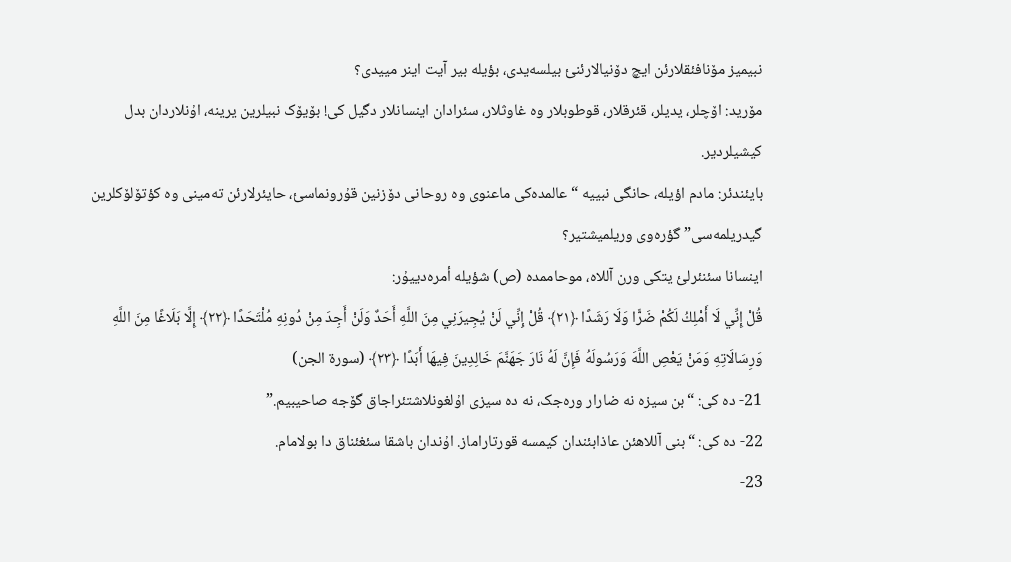نبیمیز مۆنافئقلارئن ایچ دۆنیالارئنئ بیلسەیدی، بؤیلە بیر آیت اینر مییدی؟
مۆرید: اۆچلر، یدیلر، قئرقلار، قوطوبلار وە غاوثلار، سئرادان اینسانلار دگیل کی! بۆیۆک نبیلرین یرینە، اۇنلاردان بدل کیشیلردیر.
بایئندئر: مادم اؤیلە، حانگی نبییە “عالمدەکی ماعنوی وە روحانی دۆزنین قۇرونماسئ، حایئرلارئن تەمینی وە کؤتۆلۆکلرین گیدریلمەسی” گؤرەوی وریلمیشتیر؟
اینسانا سئنئرلئ یتکی ورن آللاە، موحاممدە (ص) شؤیلە أمرەدییۇر:
قُلْ إِنِّي لَا أَمْلِكُ لَكُمْ ضَرًّا وَلَا رَشَدًا ﴿۲۱﴾ قُلْ إِنِّي لَنْ يُجِيرَنِي مِنَ اللَّهِ أَحَدٌ وَلَنْ أَجِدَ مِنْ دُونِهِ مُلْتَحَدًا ﴿۲۲﴾ إِلَّا بَلَاغًا مِنَ اللَّهِ وَرِسَالَاتِهِ وَمَنْ يَعْصِ اللَّهَ وَرَسُولَهُ فَإِنَّ لَهُ نَارَ جَهَنَّمَ خَالِدِينَ فِيهَا أَبَدًا ﴿۲۳﴾ (سورة الجن)
21- دە کی: “بن سیزە نە ضارار ورەجک، نە دە سیزی اۇلغونلاشتئراجاق گۆجە صاحیبیم.”
22- دە کی: “بنی آللاهئن عاذابئندان کیمسە قورتاراماز. اۇندان باشقا سئغئناق دا بولامام.
23-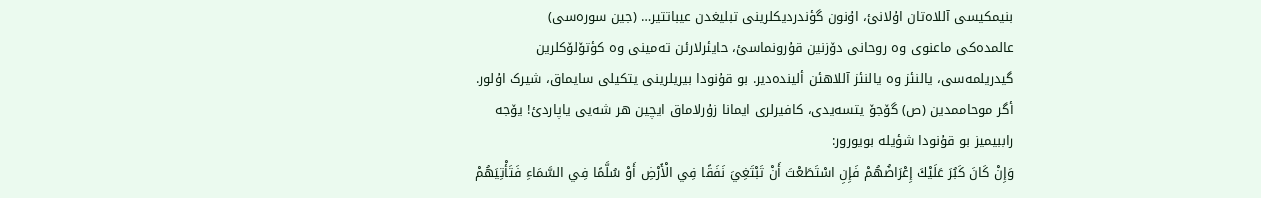بنیمکیسی آللاەتان اۇلانئ، اۇنون گؤندردیکلرینی تبلیغدن عیباتتیر… (جین سورەسی)
عالمدەکی ماعنوی وە روحانی دۆزنین قۇرونماسئ، حایئرلارئن تەمینی وە کؤتۆلۆکلرین گیدریلمەسی، یالنئز وە یالنئز آللاهئن ألیندەدیر. بو قۇنودا بیریلرینی یتکیلی سایماق، شیرک اۇلور.
أگر موحاممدین (ص) گۆجۆ یتسەیدی، کافیرلری ایمانا زۇرلاماق ایچین هر شەیی یاپاردئ! یۆجە راببیمیز بو قۇنودا شؤیلە بویورور:
وَإِنْ كَانَ كَبُرَ عَلَيْكَ إِعْرَاضُهُمْ فَإِنِ اسْتَطَعْتَ أَنْ تَبْتَغِيَ نَفَقًا فِي الْأَرْضِ أَوْ سُلَّمًا فِي السَّمَاءِ فَتَأْتِيَهُمْ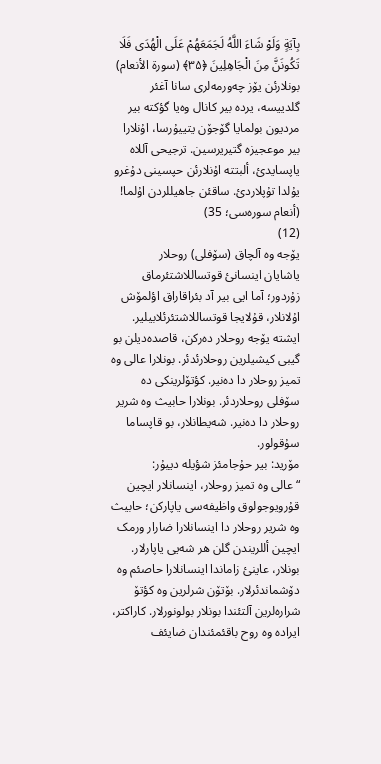بِآيَةٍ وَلَوْ شَاءَ اللَّهُ لَجَمَعَهُمْ عَلَى الْهُدَى فَلَا تَكُونَنَّ مِنَ الْجَاهِلِينَ ﴿۳۵﴾ (سورة الأنعام)
بونلارئن یۆز چەورمەلری سانا آغئر گلدییسە، یردە بیر کانال وەیا گؤکتە بیر مردیون بولمایا گۆجۆن یتییۇرسا، اۇنلارا بیر موعجیزە گتیریرسین. ترجیحی آللاە یاپسایدئ، ألبتتە اۇنلارئن حپسینی دۇغرو یۇلدا تۇپلاردئ. ساقئن جاهیللردن اۇلما! (أنعام سورەسی؛ 35)
(12)
یۆجە وە آلچاق (سۆفلی) روحلار
یاشایان اینسانئ قوتساللاشتئرماق زۇردور؛ آما ایی بیر آد بئراقاراق اؤلمۆش اۇلانلار، قۇلایجا قوتساللاشتئرئلابیلیر. ایشتە یۆجە روحلار دەرکن، قاصدەدیلن بو گیبی کیشیلرین روحلارئدئر. بونلارا عالی وە تمیز روحلار دا دەنیر. کؤتۆلرینکی دە سۆفلی روحلاردئر. بونلارا حابیث وە شریر روحلار دا دەنیر. شەیطانلار، بو قاپساما سۇقولور.
مۆرید: بیر حۇجامئز شؤیلە دییۇر:
“عالی وە تمیز روحلار، اینسانلار ایچین قۇرویوجولوق واظیفەسی یاپارکن؛ حابیث وە شریر روحلار دا اینسانلارا ضارار ورمک ایچین أللریندن گلن هر شەیی یاپارلار. بونلار، عاینئ زاماندا اینسانلارا حاصئم وە دۆشماندئرلار. بۆتۆن شرلرین وە کؤتۆ شرارەلرین آلتئندا بونلار بولونورلار. کاراکتر، ایرادە وە روح باقئمئندان ضایئف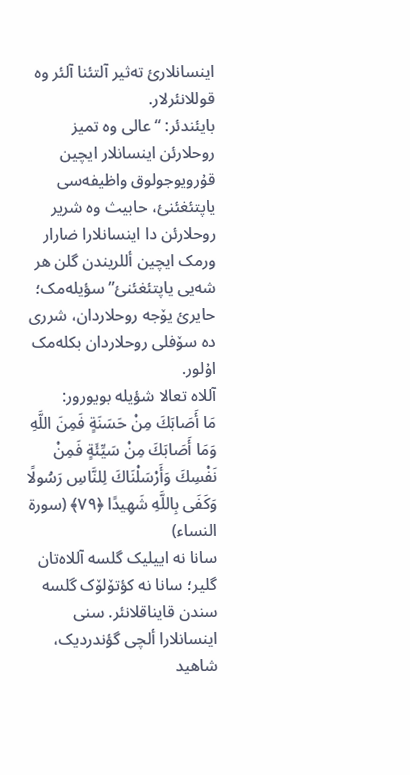اینسانلارئ تەثیر آلتئنا آلئر وە قوللانئرلار.
بایئندئر: “عالی وە تمیز روحلارئن اینسانلار ایچین قۇرویوجولوق واظیفەسی یاپتئغئنئ، حابیث وە شریر روحلارئن دا اینسانلارا ضارار ورمک ایچین أللریندن گلن هر شەیی یاپتئغئنئ” سؤیلەمک؛ حایرئ یۆجە روحلاردان، شرری دە سۆفلی روحلاردان بکلەمک اۇلور.
آللاە تعالا شؤیلە بویورور:
مَا أَصَابَكَ مِنْ حَسَنَةٍ فَمِنَ اللَّهِ وَمَا أَصَابَكَ مِنْ سَيِّئَةٍ فَمِنْ نَفْسِكَ وَأَرْسَلْنَاكَ لِلنَّاسِ رَسُولًا وَكَفَى بِاللَّهِ شَهِيدًا ﴿۷۹﴾ (سورة النساء)
سانا نە اییلیک گلسە آللاەتان گلیر؛ سانا نە کؤتۆلۆک گلسە سندن قایناقلانئر. سنی اینسانلارا ألچی گؤندردیک، شاهید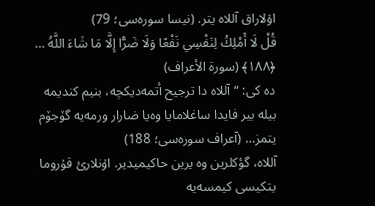اۇلاراق آللاە یتر. (نیسا سورەسی؛ 79)
قُلْ لَا أَمْلِكُ لِنَفْسِي نَفْعًا وَلَا ضَرًّا إِلَّا مَا شَاءَ اللَّهُ … ﴿۱۸۸﴾ (سورة الأعراف)
دە کی: “آللاە دا ترجیح أتمەدیکچە، بنیم کندیمە بیلە بیر فایدا ساغلامایا وەیا ضارار ورمەیە گۆجۆم یتمز… (آعراف سورەسی؛ 188)
آللاە، گؤکلرین وە یرین حاکیمیدیر. اۇنلارئ قۇروما یتکیسی کیمسەیە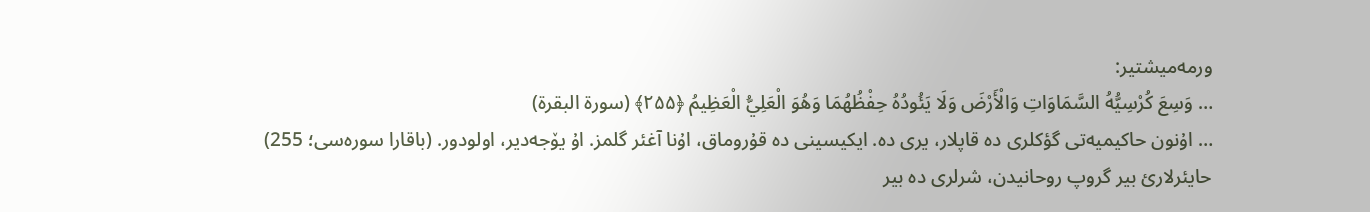ورمەمیشتیر:
… وَسِعَ كُرْسِيُّهُ السَّمَاوَاتِ وَالْأَرْضَ وَلَا يَئُودُهُ حِفْظُهُمَا وَهُوَ الْعَلِيُّ الْعَظِيمُ ﴿۲۵۵﴾ (سورة البقرة)
… اۇنون حاکیمیەتی گؤکلری دە قاپلار، یری دە. ایکیسینی دە قۇروماق، اۇنا آغئر گلمز. اۇ یۆجەدیر، اولودور. (باقارا سورەسی؛ 255)
حایئرلارئ بیر گروپ روحانیدن، شرلری دە بیر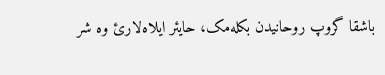باشقا گروپ روحانیدن بکلەمک، حایئر ایلاەلارئ وە شر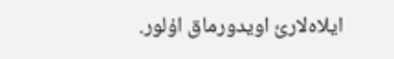ایلاەلارئ اویدورماق اۇلور.